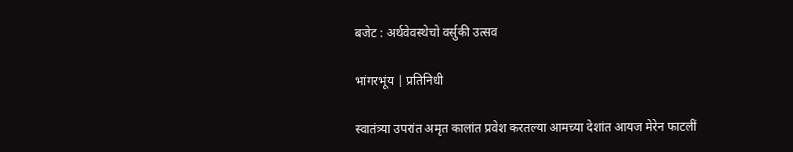बजेट : अर्थवेवस्थेचो वर्सुकी उत्सव

भांगरभूंय | प्रतिनिधी

स्वातंत्र्या उपरांत अमृत कालांत प्रवेश करतल्या आमच्या देशांत आयज मेरेन फाटलीं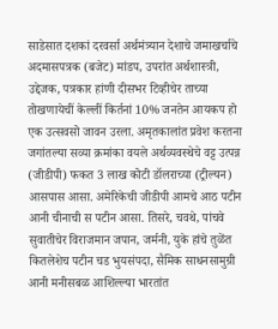साडेसात दशकां दरवर्सा अर्थमंत्र्यान देशाचे जमाखर्चाचे अदमासपत्रक (बजेट) मांडप, उपरांत अर्थशास्त्री, उद्देजक, पत्रकार हांणी दीसभर टिव्हीचेर ताच्या तोखणायेचीं केल्लीं किर्तनां 10% जनतेन आयकप हो एक उत्सवसो जावन उरला. अमृतकालांत प्रवेश करतना जगांतल्या सव्या क्रमांका वयले अर्थव्यवस्थेचे वट्ट उत्पन्न (जीडीपी) फकत 3 लाख कोटी डॉलराच्या (ट्रील्यन) आसपास आसा. अमेरिकेची जीडीपी आमचे आठ पटीन आनी चीनाची स पटीन आसा. तिसरे, चवथे, पांचवे सुवातीचेर विराजमान जपान, जर्मनी, युके हांचे तुळेंत कितलेशेच पटीन चड भुयसंपदा, सैमिक साधनसामुग्री आनी मनीसबळ आशिल्ल्या भारतांत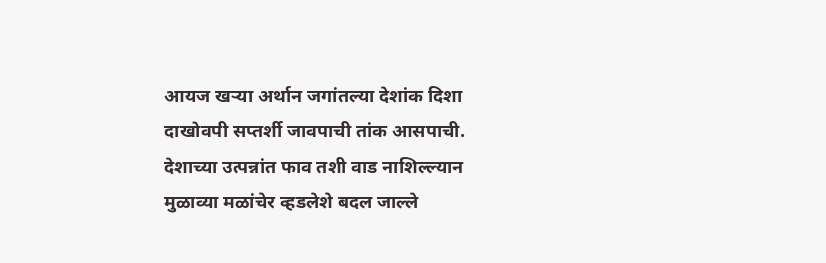आयज खऱ्या अर्थान जगांतल्या देशांक दिशा दाखोवपी सप्तर्शी जावपाची तांक आसपाची.
देशाच्या उत्पन्नांत फाव तशी वाड नाशिल्ल्यान मुळाव्या मळांचेर व्हडलेशे बदल जाल्ले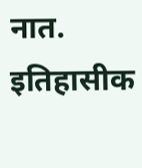नात. इतिहासीक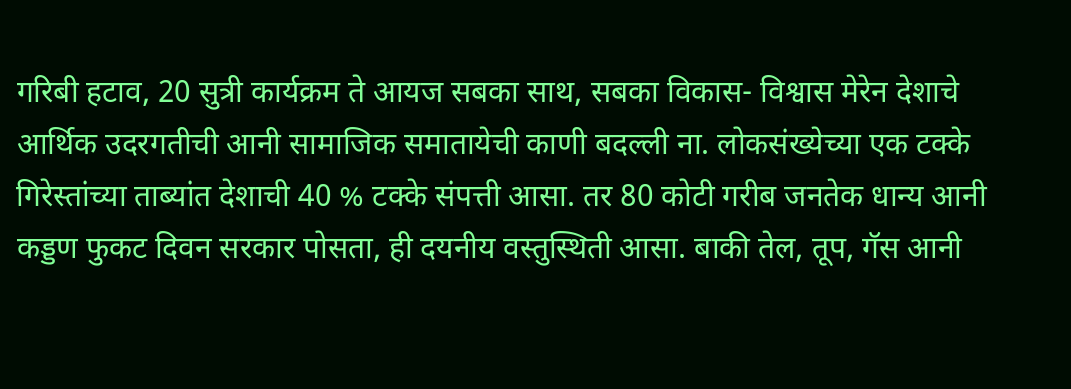गरिबी हटाव, 20 सुत्री कार्यक्रम ते आयज सबका साथ, सबका विकास- विश्वास मेरेन देशाचे आर्थिक उदरगतीची आनी सामाजिक समातायेची काणी बदल्ली ना. लोकसंख्येच्या एक टक्के गिरेस्तांच्या ताब्यांत देशाची 40 % टक्के संपत्ती आसा. तर 80 कोटी गरीब जनतेक धान्य आनी कड्डण फुकट दिवन सरकार पोसता, ही दयनीय वस्तुस्थिती आसा. बाकी तेल, तूप, गॅस आनी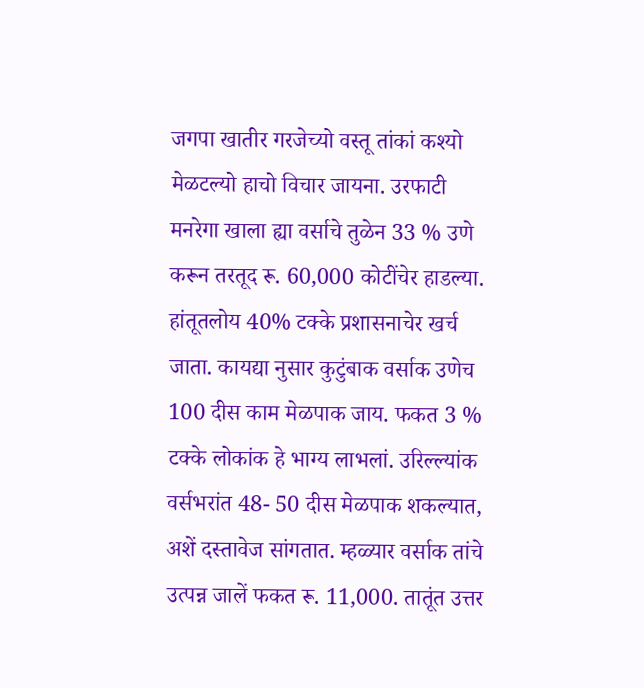जगपा खातीर गरजेच्यो वस्तू तांकां कश्यो मेळटल्यो हाचो विचार जायना. उरफाटी मनरेगा खाला ह्या वर्साचे तुळेन 33 % उणे करून तरतूद रू. 60,000 कोटींचेर हाडल्या. हांतूतलोय 40% टक्के प्रशासनाचेर खर्च जाता. कायद्या नुसार कुटुंबाक वर्साक उणेच 100 दीस काम मेळपाक जाय. फकत 3 % टक्के लोकांक हे भाग्य लाभलां. उरिल्ल्यांक वर्सभरांत 48- 50 दीस मेळपाक शकल्यात, अशें दस्तावेज सांगतात. म्हळ्यार वर्साक तांचे उत्पन्न जालें फकत रू. 11,000. तातूंत उत्तर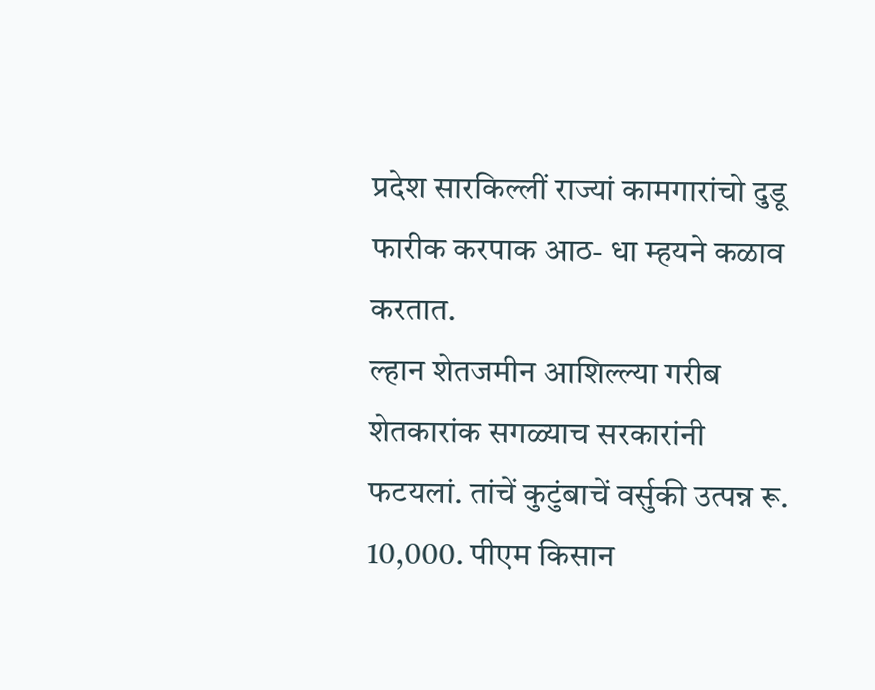प्रदेश सारकिल्लीं राज्यां कामगारांचो दुडू फारीक करपाक आठ- धा म्हयने कळाव करतात.
ल्हान शेतजमीन आशिल्ल्या गरीब शेतकारांक सगळ्याच सरकारांनी फटयलां. तांचें कुटुंबाचें वर्सुकी उत्पन्न रू. 10,000. पीएम किसान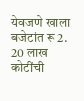येवजणे खाला बजेटांत रू 2. 20 लाख कोटींची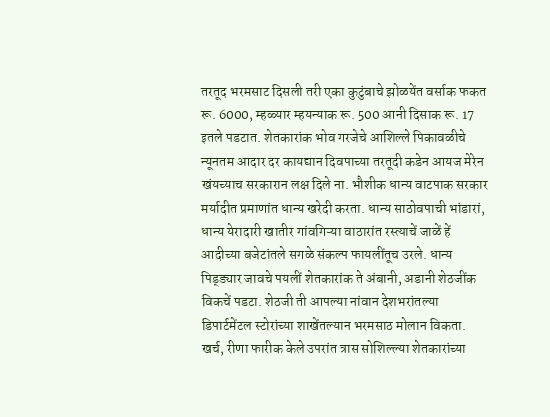तरतूद भरमसाट दिसली तरी एका कुटुंबाचे झोळयेंत वर्साक फकत रू. 6000, म्हळ्यार म्हयन्याक रू. 500 आनी दिसाक रू. 17 इतले पडटात. शेतकारांक भोव गरजेचे आशिल्ले पिकावळीचे न्यूनतम आदार दर कायद्यान दिवपाच्या तरतूदी कडेन आयज मेरेन खंयच्याच सरकारान लक्ष दिले ना. भौशीक धान्य वाटपाक सरकार मर्यादीत प्रमाणांत धान्य खरेदी करता. धान्य साठोवपाची भांडारां, धान्य येरादारी खातीर गांवगिऱ्या वाठारांत रस्त्याचें जाळें हें आदीच्या बजेटांतले सगळे संकल्प फायलींतूच उरले. धान्य पिड्ड्यार जावचे पयलीं शेतकारांक ते अंबानी, अडानी शेठजींक विकचें पडटा. शेठजी ती आपल्या नांवान देशभरांतल्या डिपार्टमेंटल स्टोरांच्या शाखेंतल्यान भरमसाठ मोलान विकता. खर्च, रीणा फारीक केले उपरांत त्रास सोशिल्ल्या शेतकारांच्या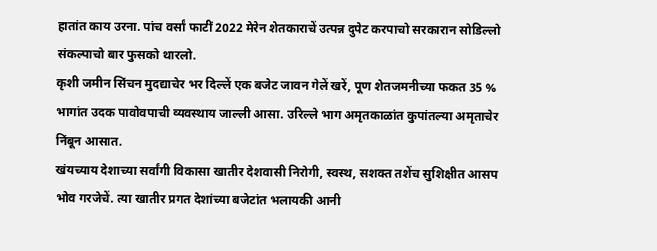हातांत काय उरना. पांच वर्सां फाटीं 2022 मेरेन शेतकाराचें उत्पन्न दुपेट करपाचो सरकारान सोडिल्लो संकल्पाचो बार फुसको थारलो.
कृशी जमीन सिंचन मुदद्याचेर भर दिल्लें एक बजेट जावन गेलें खरें, पूण शेतजमनीच्या फकत 35 % भागांत उदक पावोवपाची व्यवस्थाय जाल्ली आसा. उरिल्ले भाग अमृतकाळांत कुपांतल्या अमृताचेर निंबून आसात.
खंयच्याय देशाच्या सर्वांगी विकासा खातीर देशवासी निरोगी, स्वस्थ, सशक्त तशेंच सुशिक्षीत आसप भोव गरजेचें. त्या खातीर प्रगत देशांच्या बजेटांत भलायकी आनी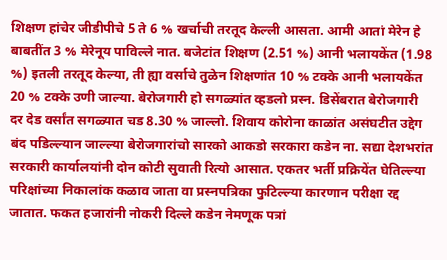शिक्षण हांचेर जीडीपीचे 5 ते 6 % खर्चाची तरतूद केल्ली आसता. आमी आतां मेरेन हे बाबतींत 3 % मेरेनूय पाविल्ले नात. बजेटांत शिक्षण (2.51 %) आनी भलायकेंत (1.98 %) इतली तरतूद केल्या, ती ह्या वर्साचे तुळेन शिक्षणांत 10 % टक्के आनी भलायकेंत 20 % टक्के उणी जाल्या. बेरोजगारी हो सगळ्यांत व्हडलो प्रस्न. डिसेंबरात बेरोजगारी दर देड वर्सांत सगळ्यात चड 8.30 % जाल्लो. शिवाय कोरोना काळांत असंघटीत उद्देग बंद पडिल्ल्यान जाल्ल्या बेरोजगारांचो सारको आकडो सरकारा कडेन ना. सद्या देशभरांत सरकारी कार्यालयांनी दोन कोटी सुवाती रित्यो आसात. एकतर भर्ती प्रक्रियेंत घेतिल्ल्या परिक्षांच्या निकालांक कळाव जाता वा प्रस्नपत्रिका फुटिल्ल्या कारणान परीक्षा रद्द जातात. फकत हजारांनी नोकरी दिल्ले कडेन नेमणूक पत्रां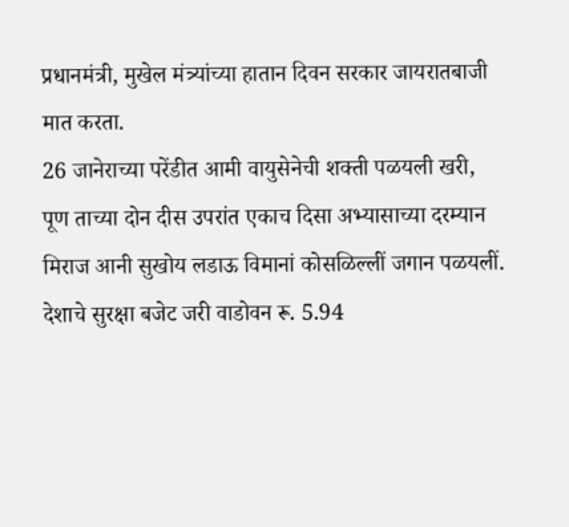प्रधानमंत्री, मुखेल मंत्र्यांच्या हातान दिवन सरकार जायरातबाजी मात करता.
26 जानेराच्या परेंडीत आमी वायुसेनेची शक्ती पळयली खरी, पूण ताच्या दोन दीस उपरांत एकाच दिसा अभ्यासाच्या दरम्यान मिराज आनी सुखोय लडाऊ विमानां कोसळिल्लीं जगान पळयलीं. देशाचे सुरक्षा बजेट जरी वाडोवन रू. 5.94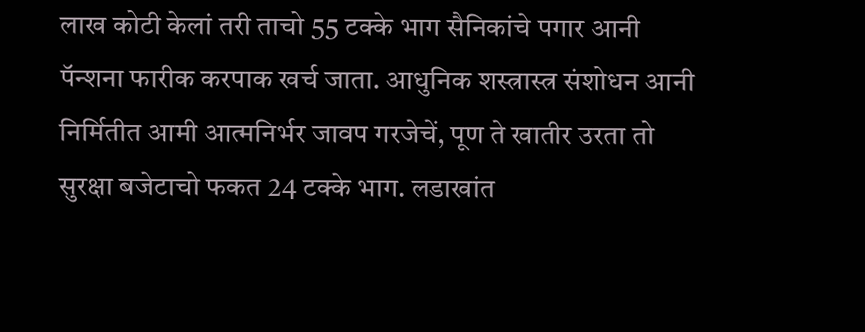लाख कोटी केलां तरी ताचो 55 टक्के भाग सैनिकांचे पगार आनी पॅन्शना फारीक करपाक खर्च जाता. आधुनिक शस्त्रास्त्र संशोधन आनी निर्मितीत आमी आत्मनिर्भर जावप गरजेचें, पूण ते खातीर उरता तो सुरक्षा बजेटाचो फकत 24 टक्के भाग. लडाखांत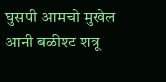घुसपी आमचो मुखेल आनी बळीश्ट शत्रू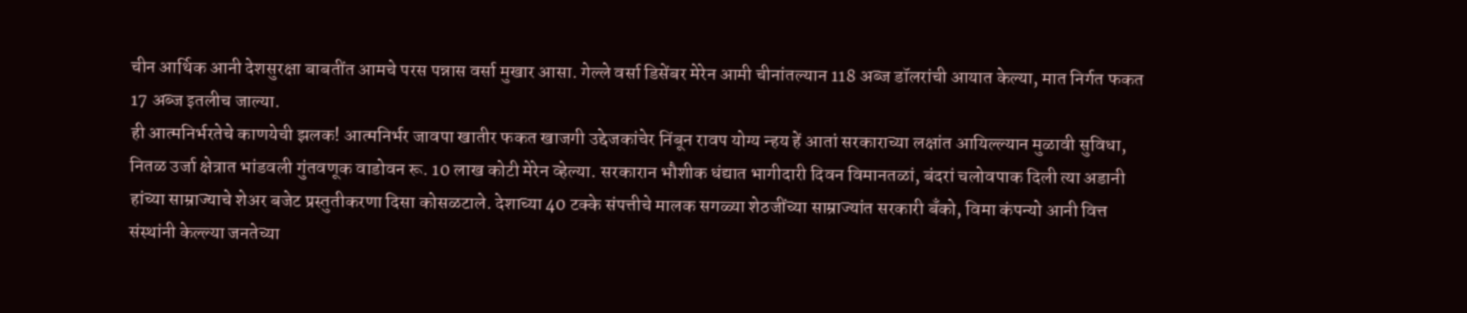चीन आर्थिक आनी देशसुरक्षा बाबतींत आमचे परस पन्नास वर्सा मुखार आसा. गेल्ले वर्सा डिसेंबर मेरेन आमी चीनांतल्यान 118 अब्ज डॉलरांची आयात केल्या, मात निर्गत फकत 17 अब्ज इतलीच जाल्या.
ही आत्मनिर्भरतेचे काणयेची झलक! आत्मनिर्भर जावपा खातीर फकत खाजगी उद्देजकांचेर निंबून रावप योग्य न्हय हें आतां सरकाराच्या लक्षांत आयिल्ल्यान मुळावी सुविधा, नितळ उर्जा क्षेत्रात भांडवली गुंतवणूक वाडोवन रू. 10 लाख कोटी मेरेन व्हेल्या. सरकारान भौशीक धंद्यात भागीदारी दिवन विमानतळां, बंदरां चलोवपाक दिली त्या अडानी हांच्या साम्राज्याचे शेअर बजेट प्रस्तुतीकरणा दिसा कोसळटाले. देशाच्या 40 टक्के संपत्तीचे मालक सगळ्या शेठजींच्या साम्राज्यांत सरकारी बँको, विमा कंपन्यो आनी वित्त संस्थांनी केल्ल्या जनतेच्या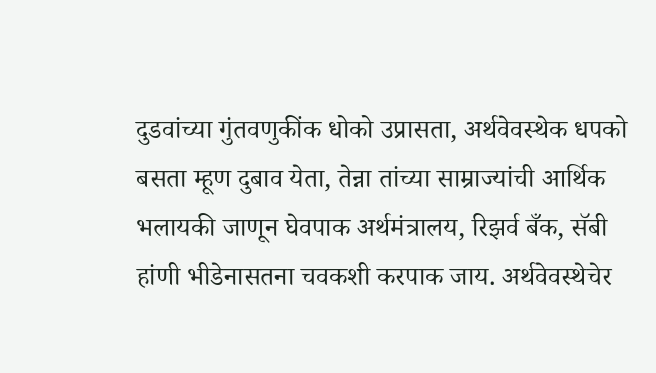दुडवांच्या गुंतवणुकींक धोको उप्रासता, अर्थवेवस्थेक धपको बसता म्हूण दुबाव येता, तेन्ना तांच्या साम्राज्यांची आर्थिक भलायकी जाणून घेवपाक अर्थमंत्रालय, रिझर्व बँक, सॅबी हांणी भीडेनासतना चवकशी करपाक जाय. अर्थवेवस्थेचेर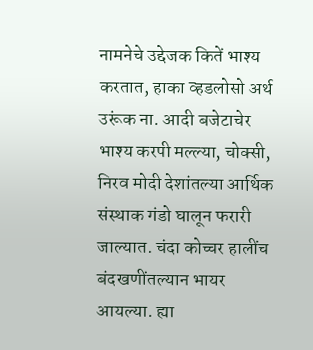नामनेचे उद्देजक कितें भाश्य करतात, हाका व्हडलोसो अर्थ उरूंक ना. आदी बजेटाचेर भाश्य करपी मल्ल्या, चोक्सी, निरव मोदी देशांतल्या आर्थिक संस्थाक गंडो घालून फरारी जाल्यात. चंदा कोच्चर हालींच बंदखणींतल्यान भायर आयल्या. ह्या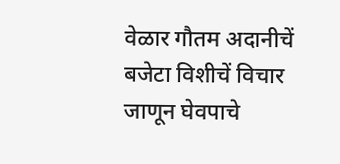वेळार गौतम अदानीचें बजेटा विशीचें विचार जाणून घेवपाचे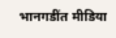भानगडींत मीडिया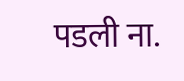पडली ना.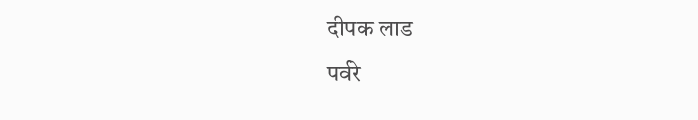दीपक लाड
पर्वरे